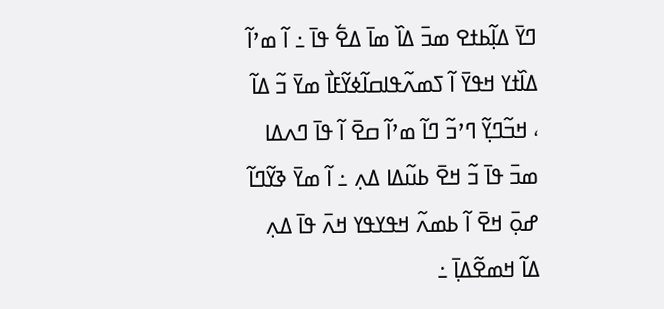ߣߌ߫ ߡߊ߲߬ߕߙߐ ߘߏ߫ ߡߊ߰ ߘߊ߫ ߡߐ߱ ߟߊ߫ ߸ ߊ߬ ߘߴߊ߬ ߡߊ߰ߙߌ ߞߟߌ߫ ߊ߬ ߖߘߍ߬ߟߊߛߊ߬ߦߌ߬ߓߊ߯ ߘߌ߫ ߏ߬ ߡߊ߬ ، ߞߏ߬ߣߌ߲߬ ߣߴߏ߬ ߣߊ߬ ߘߴߊ߬ ߛߐ߫ ߊ߬ ߟߊ߫ ߣߍߡߊ ߘߏ߫ ߟߊ߫ ߏ߬ ߞߐ߫ ߕߎ߬ߡߊ ߡߍ߲ ߸ ߊ߬ ߘߌ߫ ߢߌ߬ߣߊ߬ ߝߋ߲߫ ߞߐ߫ ߊ߬ ߕߘߍ߬ ߞߟߌߟߌ ߞߍ߫ ߟߊ߫ ߡߍ߲ ߡߊ߬ ߞߘߐ߬ߡߊ߲߫ ߸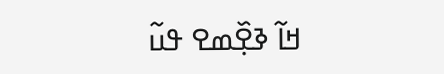ߞߊ߬ ߢߐ߲߰ߘߐ ߟߎ߬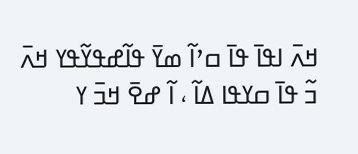ߞߍ߫ ߊߟߊ߫ ߟߊ߫ ߛߴߊ߬ ߘߌ߫ ߟߊ߬ߝߟߌ߬ߟߌ ߞߍ߫ ߏ߬ ߟߊ߫ ߛߌߟߊ ߡߊ߬ ، ߊ߬ ߝߐ߫ ߞߏ߫ ߌ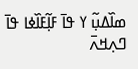ߘߊ߰ߡߎ߲߬ ߌ ߟߊ߫ ߓߊ߲߬ߓߊ߰ߦߊ ߟߊ߫ ߣߍ߲ߞߍ߫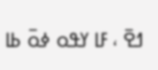ߗߐ߫ ، ߓߊ ߌߟߋ ߦߋ߫ ߕߊ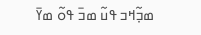ߘߏ߲߬ߞߏ ߟߎ߬ ߘߏ߫ ߟߋ߬ ߘߌ߫